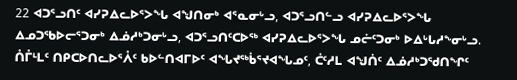22 ᐊᑐᕐᓗᑎᑦ ᐊᓯᕈᐃᓚᐅᕐᐳᖓ ᐊᖑᑎᓂᒃ ᐊᕐᓇᓂᒡᓗ, ᐊᑐᕐᓗᑎᓪᓗ ᐊᓯᕈᐃᓚᐅᕐᐳᖓ ᐃᓄᑐᖃᐅᓕᕐᑐᓂᒃ ᐃᓅᓱᒃᑐᓂᒡᓗ, ᐊᑐᕐᓗᑎᑦᑕᐅᖅ ᐊᓯᕈᐃᓚᐅᕐᐳᖓ ᓄᓖᑦᑐᓂᒃ ᐅᐃᒡᒐᓱᖕᓂᒡᓗ.
ᑍᒤᒻᒪᑦ ᑎᑭᑕᐅᑎᓚᐅᕐᐰᑦ ᑲᐅᓪᑎᐊᒥᐅᑦ ᐊᖓᔪᖅᑳᕐᔪᐊᖓᓄᑦ, ᑖᑦᓱᒪ ᐊᖑᑏᑦ ᐃᓅᓱᒃᑐᖁᑎᖏᑦ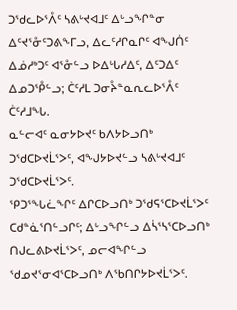ᑐᖁᓚᐅᕐᐰᑦ ᓴᕕᒡᔪᐊᒧᑦ ᐃᒡᓗᖏᓐᓂ ᐃᑦᔪᕐᓁᑦᑐᕕᖕᒥᓗ, ᐃᓚᑦᓱᒋᓇᒋᑦ ᐊᖑᑏᑦ ᐃᓅᓱᒃᑐᑦ ᐊᕐᓁᓪᓗ ᐅᐃᒡᒐᓱᐃᑦ, ᐃᑦᑐᐃᑦ ᐃᓄᑐᕾᓪᓗ; ᑖᑦᓱᒪ ᑐᓂᔧᓐᓇᕆᓚᐅᕐᐰᑦ ᑖᑦᓱᒧᖓ.
ᓇᓪᓕᐊᑦ ᓇᓂᔭᐅᔪᑦ ᑲᐱᔭᐅᓗᑎᒃ ᑐᖁᑕᐅᔪᒫᕐᐳᑦ, ᐊᖑᔭᐅᔪᓪᓗ ᓴᕕᒡᔪᐊᒧᑦ ᑐᖁᑕᐅᔪᒫᕐᐳᑦ.
ᕿᑐᕐᖓᓛᖏᑦ ᐃᒋᑕᐅᓗᑎᒃ ᑐᖁᕋᕐᑕᐅᔪᒫᕐᐳᑦ ᑕᑯᓐᓈᕐᑎᓪᓗᒋᑦ; ᐃᒡᓗᖏᓪᓗ ᐃᓵᕐᓴᕐᑕᐅᓗᑎᒃ ᑎᒍᓚᕕᐅᔪᒫᕐᐳᑦ, ᓄᓕᐊᖏᓪᓗ ᖁᓄᔪᕐᓂᐊᕐᑕᐅᓗᑎᒃ ᐱᖃᑎᒋᔭᐅᔪᒫᕐᐳᑦ.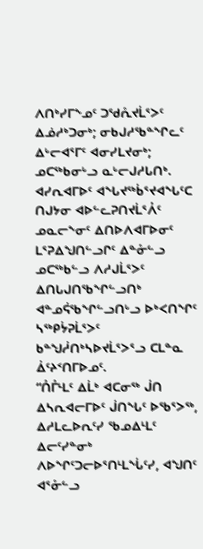ᐱᑎᒃᓯᒥᖕᓄᑦ ᑐᖁᕅᔪᒫᕐᐳᑦ ᐃᓅᓱᒃᑐᓂᒃ; ᓂᑲᒍᓱᖃᓐᖏᓚᑦ ᐃᒡᓕᐊᕐᒥᑦ ᐊᓂᓯᒪᔪᓂᒃ; ᓄᑕᖅᑲᓂᒡᓗ ᓇᒡᓕᒍᓱᒐᑎᒃ.
ᐊᓯᕆᐊᒥᐅᑦ ᐊᖓᔪᖅᑳᕐᔪᐊᖓᑦᑕ ᑎᒍᔭᓂ ᐊᐅᓪᓚᕈᑎᔪᒫᕐᐰᑦ ᓄᓇᓕᖕᓂᑦ ᐃᑎᐅᐱᐊᒥᐅᓂᑦ ᒪᕐᕈᐃᖑᑎᓪᓗᒋᑦ ᐃᓐᓁᓪᓗ ᓄᑕᖅᑲᓪᓗ ᐱᓱᒍᒫᕐᐳᑦ ᐃᑎᒐᒍᑎᖃᖏᓪᓗᑎᒃ ᐊᓐᓄᕌᖃᖏᓪᓗᑎᒡᓗ ᐅᒃᐸᑎᖏᑦ ᓴᖅᑭᔮᕈᒫᕐᐳᑦ ᑲᓐᖑᓲᑎᒃᓴᐅᔪᒫᕐᐳᕐᓗ ᑕᒪᓐᓇ ᐄᑦᔨᑉᑎᒥᐅᓄᑦ.
“ᑍᒤᒻᒪᑦ ᐃᒫᒃ ᐊᑕᓂᖅ ᒎᑎ ᐃᓴᕆᐊᓕᒥᐅᑦ ᒎᑎᖓᑦ ᐅᖃᕐᐳᖅ, ᐃᓱᒪᓚᐅᕆᑦᓯ ᖃᓄᐃᒻᒪᑦ ᐃᓕᑦᓯᓐᓂᒃ ᐱᐅᖏᑦᑐᓕᐅᕐᑎᒻᒪᖔᑦᓯ, ᐊᖑᑎᑦ ᐊᕐᓁᓪᓗ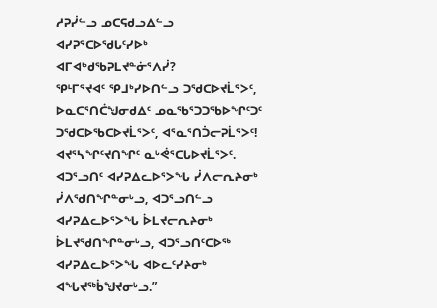ᓱᕈᓰᓪᓗ ᓄᑕᕋᑯᓗᐃᓪᓗ ᐊᓯᕈᕐᑕᐅᖁᒐᑦᓯᐅᒃ ᐊᒥᐊᒃᑯᖃᕈᒪᔪᓐᓃᕐᐱᓰ?
ᕿᒻᒥᕐᔪᐊᑦ ᕿᒧᒃᓯᐅᑎᓪᓗ ᑐᖁᑕᐅᔪᒫᕐᐳᑦ, ᐅᓇᑕᕐᑎᑖᖑᓂᑯᐃᑦ ᓄᓇᖃᕐᑐᑐᖃᐅᖏᑦᑐᑦ ᑐᖁᑕᐅᖃᑕᐅᔪᒫᕐᐳᑦ, ᐊᕐᓇᕐᑎᑑᓕᕈᒫᕐᐳᑦ! ᐊᔪᕐᓴᖏᑦᔪᑎᖏᑦ ᓇᒡᕚᕐᑕᒐᐅᔪᒫᕐᐳᑦ.
ᐊᑐᕐᓗᑎᑦ ᐊᓯᕈᐃᓚᐅᕐᐳᖓ ᓰᐱᓕᕆᔨᓂᒃ ᓰᐱᖁᑎᖏᓐᓂᒡᓗ, ᐊᑐᕐᓗᑎᓪᓗ ᐊᓯᕈᐃᓚᐅᕐᐳᖓ ᐆᒪᔪᓕᕆᔨᓂᒃ ᐆᒪᔪᖁᑎᖏᓐᓂᒡᓗ, ᐊᑐᕐᓗᑎᑦᑕᐅᖅ ᐊᓯᕈᐃᓚᐅᕐᐳᖓ ᐊᐅᓚᑦᓯᔨᓂᒃ ᐊᖓᔪᖅᑳᖑᔪᓂᒡᓗ.”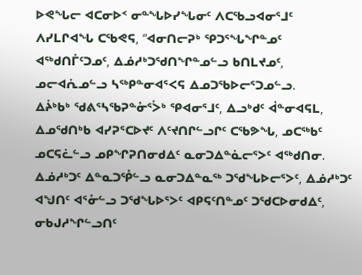ᐅᕙᖓᓕ ᐊᑕᓂᐅᑉ ᓂᓐᖓᐅᓯᖓᓂᑦ ᐱᑕᖃᓗᐊᓂᕐᒧᑦ ᐱᓯᒪᒋᐊᖓ ᑕᖃᕙᕋ, “ᐊᓂᑎᓕᕈᒃ ᕿᑐᕐᖓᖏᓐᓄᑦ ᐊᖅᑯᑎᒦᑦᑐᓄᑦ, ᐃᓅᓱᒃᑐᖁᑎᖏᓐᓄᓪᓗ ᑲᑎᒪᔪᓄᑦ, ᓄᓕᐊᕇᓄᓪᓗ ᓴᖅᑭᓐᓂᐊᕐᐸᕋ ᐃᓄᑐᖃᐅᓕᕐᑐᓄᓪᓗ.
ᐃᔩᒃᑲᒃ ᖁᕕᕐᓴᖃᕈᓐᓁᕐᐴᒃ ᕿᐊᓂᕐᒧᑦ, ᐃᓗᒃᑯᑦ ᐋᓐᓂᐊᕋᒪ, ᐃᓄᖁᑎᒃᑲ ᐊᓯᕈᕐᑕᐅᔪᑦ ᐱᑦᔪᑎᒋᓪᓗᒋᑦ ᑕᖃᕗᖓ, ᓄᑕᖅᑲᑦ ᓄᑕᕋᓛᓪᓗ ᓄᑭᖏᕈᑎᓂᑯᐃᑦ ᓇᓂᑐᐃᓐᓈᓕᕐᐳᑦ ᐊᖅᑯᑎᓂ.
ᐃᓅᓱᒃᑐᑦ ᐃᓐᓇᑐᕾᓪᓗ ᓇᓂᑐᐃᓐᓇᖅ ᑐᖁᖓᐅᓕᕐᐳᑦ, ᐃᓅᓱᒃᑐᑦ ᐊᖑᑎᑦ ᐊᕐᓁᓪᓗ ᑐᖁᖓᐅᕐᐳᑦ ᐊᑭᕋᑦᑎᓐᓄᑦ ᑐᖁᑕᐅᓂᑯᐃᑦ, ᓂᑲᒍᓱᖏᓪᓗᑎᑦ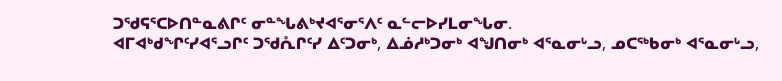ᑐᖁᕋᕐᑕᐅᑎᓐᓇᕕᒋᑦ ᓂᓐᖓᕕᒃᔪᐊᕐᓂᕐᐱᑦ ᓇᓪᓕᐅᓯᒪᓂᖓᓂ.
ᐊᒥᐊᒃᑯᖏᑦᓯᐊᕐᓗᒋᑦ ᑐᖁᕅᒋᑦᓯ ᐃᑦᑐᓂᒃ, ᐃᓅᓱᒃᑐᓂᒃ ᐊᖑᑎᓂᒃ ᐊᕐᓇᓂᒡᓗ, ᓄᑕᖅᑲᓂᒃ ᐊᕐᓇᓂᒡᓗ,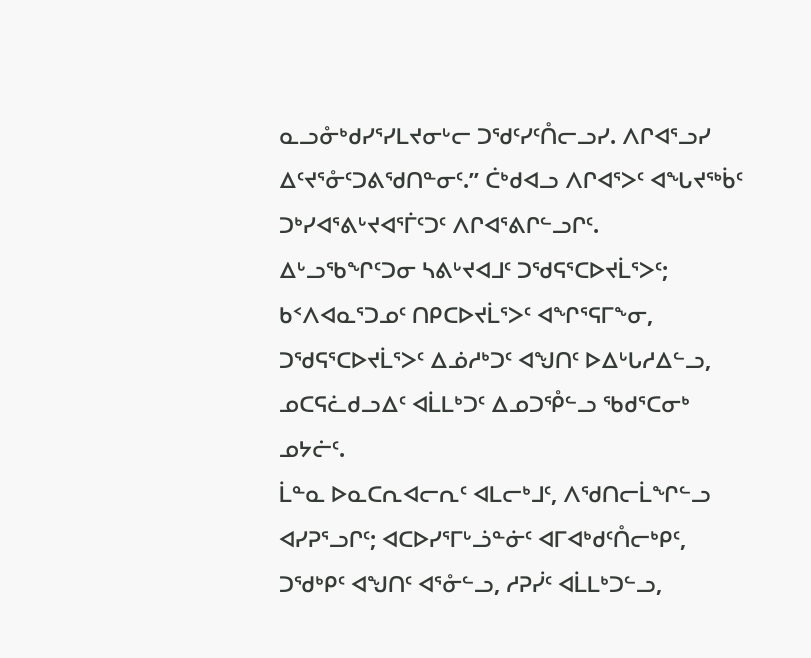ᓇᓗᓁᒃᑯᓯᕐᓯᒪᔪᓂᒡᓕ ᑐᖁᑦᓯᑦᑍᓕᓗᓯ. ᐱᒋᐊᕐᓗᓯ ᐃᑦᔪᕐᓁᑦᑐᕕᖁᑎᓐᓂᑦ.” ᑖᒃᑯᐊᓗ ᐱᒋᐊᕐᐳᑦ ᐊᖓᔪᖅᑳᑦ ᑐᒃᓯᐊᕐᕕᒡᔪᐊᕐᒦᑦᑐᑦ ᐱᒋᐊᕐᕕᒋᓪᓗᒋᑦ.
ᐃᒡᓗᖃᖏᑦᑐᓂ ᓴᕕᒡᔪᐊᒧᑦ ᑐᖁᕋᕐᑕᐅᔪᒫᕐᐳᑦ; ᑲᑉᐱᐊᓇᕐᑐᓄᑦ ᑎᑭᑕᐅᔪᒫᕐᐳᑦ ᐊᖏᕐᕋᒥᖕᓂ, ᑐᖁᕋᕐᑕᐅᔪᒫᕐᐳᑦ ᐃᓅᓱᒃᑐᑦ ᐊᖑᑎᑦ ᐅᐃᒡᒐᓱᐃᓪᓗ, ᓄᑕᕋᓛᑯᓗᐃᑦ ᐊᒫᒪᒃᑐᑦ ᐃᓄᑐᕾᓪᓗ ᖃᑯᕐᑕᓂᒃ ᓄᔭᓖᑦ.
ᒫᓐᓇ ᐅᓇᑕᕆᐊᓕᕆᑦ ᐊᒪᓕᒃᒧᑦ, ᐱᖁᑎᓕᒫᖏᓪᓗ ᐊᓯᕈᕐᓗᒋᑦ; ᐊᑕᐅᓯᕐᒥᒡᓘᓐᓃᑦ ᐊᒥᐊᒃᑯᑦᑍᓕᒃᑭᑦ, ᑐᖁᒃᑭᑦ ᐊᖑᑎᑦ ᐊᕐᓁᓪᓗ, ᓱᕈᓰᑦ ᐊᒫᒪᒃᑐᓪᓗ,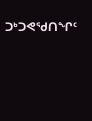ᑐᒃᑐᕙᖁᑎᖏᑦ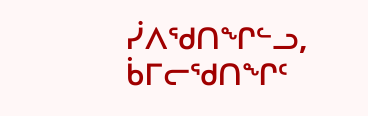ᓰᐱᖁᑎᖏᓪᓗ, ᑳᒥᓕᖁᑎᖏᑦ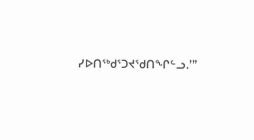ᓯᐅᑎᖅᑯᕐᑐᔪᖁᑎᖏᓪᓗ.’”